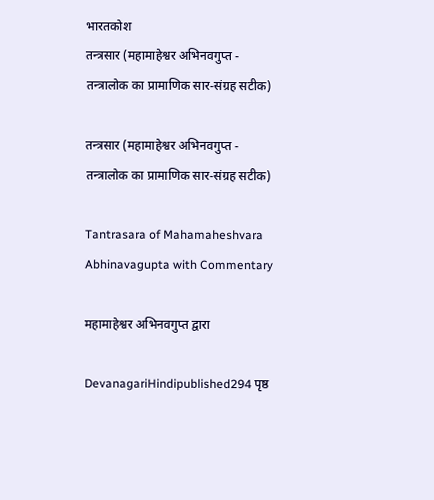भारतकोश
तन्त्रसार (महामाहेश्वर अभिनवगुप्त - तन्त्रालोक का प्रामाणिक सार-संग्रह सटीक)

तन्त्रसार (महामाहेश्वर अभिनवगुप्त - तन्त्रालोक का प्रामाणिक सार-संग्रह सटीक)

Tantrasara of Mahamaheshvara Abhinavagupta with Commentary

महामाहेश्वर अभिनवगुप्त द्वारा

DevanagariHindipublished294 पृष्ठ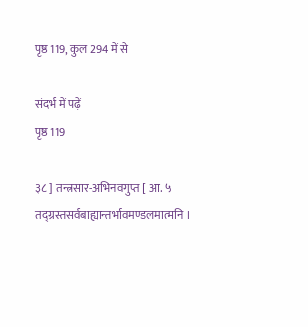पृष्ठ 119, कुल 294 में से

संदर्भ में पढ़ें
पृष्ठ 119

३८ ] तन्त्रसार-अभिनवगुप्त [ आ. ५ तद्ग्रस्तसर्वबाह्यान्तर्भावमण्डलमात्मनि ।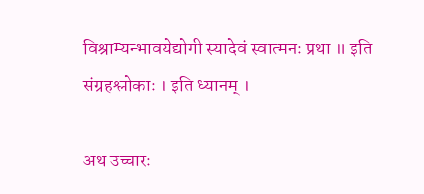विश्राम्यन्भावयेद्योगी स्यादेवं स्वात्मनः प्रथा ॥ इति संग्रहश्लोकाः । इति ध्यानम् ।

अथ उच्चारः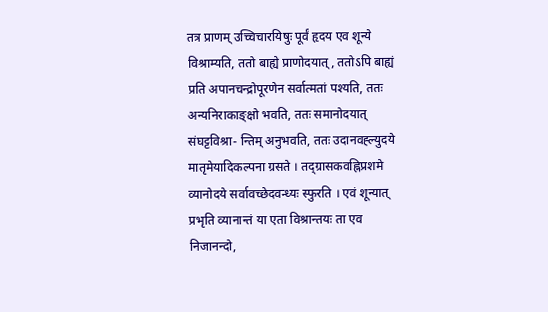तत्र प्राणम् उच्चिचारयिषुः पूर्वं हृदय एव शून्ये विश्राम्यति, ततो बाह्ये प्राणोदयात्, ततोऽपि बाह्यं प्रति अपानचन्द्रोपूरणेन सर्वात्मतां पश्यति, ततः अन्यनिराकाङ्क्षो भवति, ततः समानोदयात् संघट्टविश्रा- न्तिम् अनुभवति, ततः उदानवह्ल्युदये मातृमेयादिकल्पना ग्रसते । तद्ग्रासकवह्निप्रशमे व्यानोदये सर्वावच्छेदवन्ध्यः स्फुरति । एवं शून्यात् प्रभृति व्यानान्तं या एता विश्रान्तयः ता एव निजानन्दो,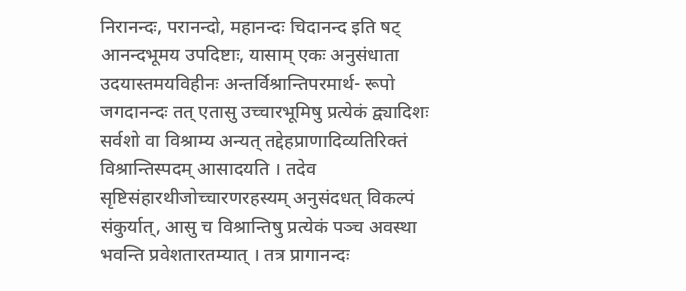निरानन्दः, परानन्दो, महानन्दः चिदानन्द इति षट् आनन्दभूमय उपदिष्टाः, यासाम् एकः अनुसंधाता उदयास्तमयविहीनः अन्तर्विश्रान्तिपरमार्थ- रूपो जगदानन्दः तत् एतासु उच्चारभूमिषु प्रत्येकं द्व्यादिशः सर्वशो वा विश्राम्य अन्यत् तद्देहप्राणादिव्यतिरिक्तं विश्रान्तिस्पदम् आसादयति । तदेव सृष्टिसंहारथीजोच्चारणरहस्यम् अनुसंदधत् विकल्पं संकुर्यात्, आसु च विश्रान्तिषु प्रत्येकं पञ्च अवस्था भवन्ति प्रवेशतारतम्यात् । तत्र प्रागानन्दः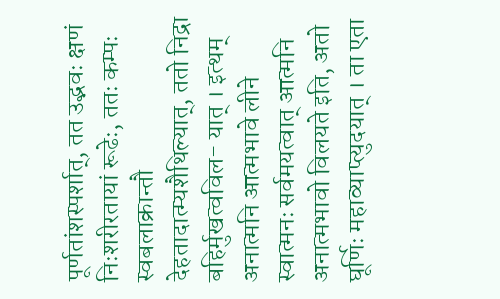पूर्णतांशस्पर्शात्, तत उद्भवः क्षणं निःशरीरतायां रूढेः, ततः कम्पः स्वबलाक्रान्तौ देहतादात्म्यशैथिल्यात्, ततो निद्रा बहिर्मुखत्वविल- यात् । इत्थम् अनात्मनि आत्मभावे लीने स्वात्मनः सर्वमयत्वात् आत्मनि अनात्मभावो विलयते इति, अतो घूर्णिः महाव्याप्त्युदयात् । ता एता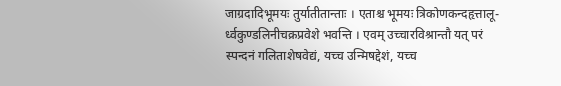जाग्रदादिभूमयः तुर्यातीतान्ताः । एताश्च भूमयः त्रिकोणकन्दहृत्तालू- र्ध्वकुण्डलिनीचक्रप्रवेशे भवन्ति । एवम् उच्चारविश्रान्तौ यत् परं स्पन्दनं गलिताशेषवेद्यं, यच्च उन्मिषद्देशं, यच्च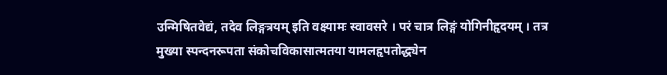उन्मिषितवेद्यं, तदेव लिङ्गत्रयम् इति वक्ष्यामः स्वावसरे । परं चात्र लिङ्गं योगिनीहृदयम् । तत्र मुख्या स्पन्दनरूपता संकोचविकासात्मतया यामलहृपतोद्ध्येन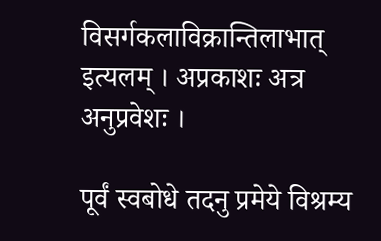विसर्गकलाविक्रान्तिलाभात् इत्यलम् । अप्रकाशः अत्र अनुप्रवेशः ।

पूर्वं स्वबोधे तदनु प्रमेये विश्रम्य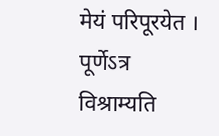मेयं परिपूरयेत । पूर्णेऽत्र विश्राम्यति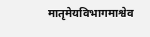मातृमेयविभागमाश्वेव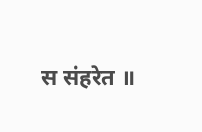स संहरेत ॥